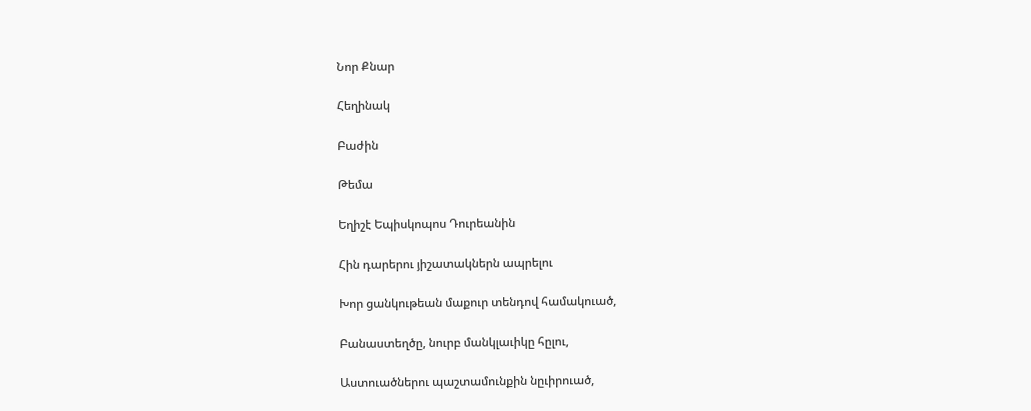Նոր Քնար

Հեղինակ

Բաժին

Թեմա

Եղիշէ Եպիսկոպոս Դուրեանին

Հին դարերու յիշատակներն ապրելու

Խոր ցանկութեան մաքուր տենդով համակուած,

Բանաստեղծը, նուրբ մանկլաւիկը հըլու,

Աստուածներու պաշտամունքին նըւիրուած,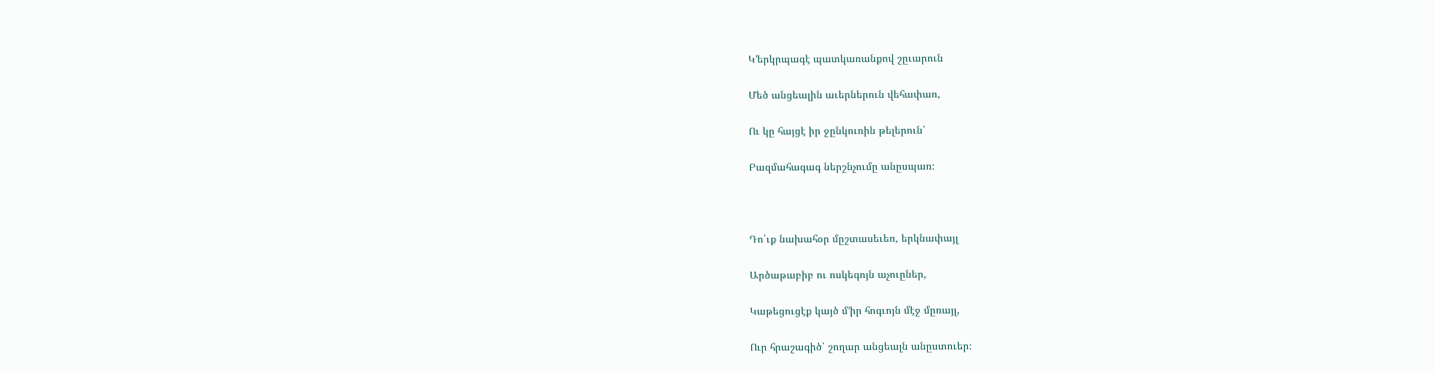Կ՚երկրպագէ պատկառանքով շըւարուն

Մեծ անցեալին աւերներուն վեհափառ,

Ու կը հայցէ իր ջընկուռին թելերուն՝

Բազմահագագ ներշնչումը անըսպառ։



Դո՛ւք նախահօր մըշտասեւեռ, երկնափայլ

Արծաթաբիբ ու ոսկեգոյն աչուըներ,

Կաթեցուցէք կայծ մ՚իր հոգւոյն մէջ մըռայլ,

Ուր հրաշագիծ՝ շողար անցեալն անըստուեր։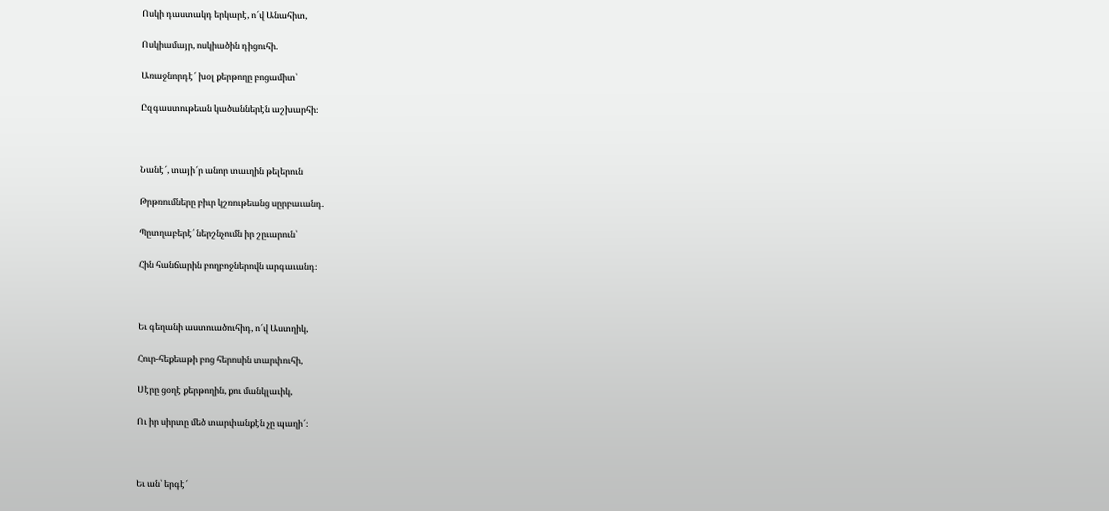Ոսկի դաստակդ երկարէ, ո՜վ Անահիտ,

Ոսկիամայր, ոսկիածին դիցուհի.

Առաջնորդէ՜ խօլ քերթողը բոցամիտ՝

Ըզգաստութեան կածաններէն աշխարհի։



Նանէ՜, տայի՜ր անոր տաւղին թելերուն

Թրթռումները բիւր կշռութեանց սըրբաւանդ.

Պըտղաբերէ՛ ներշնչումն իր շըւարուն՝

Հին հանճարին բողբոջներովն արգաւանդ։



Եւ գեղանի աստուածուհիդ, ո՜վ Աստղիկ,

Հուր-հեքեաթի բոց հերոսին տարփուհի,

Սէրը ցօղէ քերթողին, քու մանկլաւիկ,

Ու իր սիրտը մեծ տարփանքէն չը պաղի՜։



Եւ ան՝ երգէ՜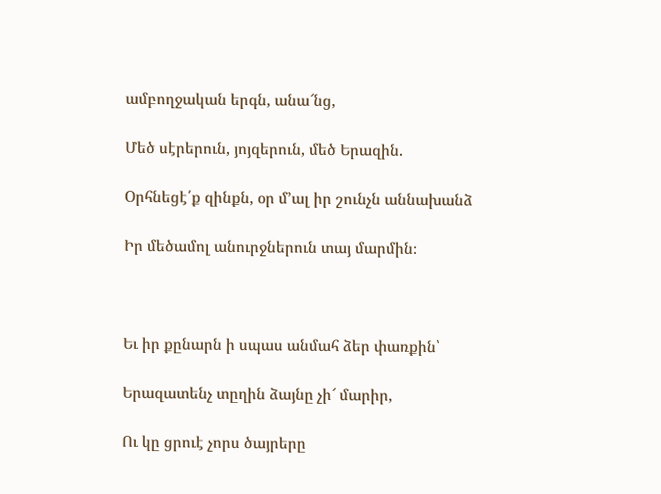ամբողջական երգն, անա՜նց,

Մեծ սէրերուն, յոյզերուն, մեծ Երազին.

Օրհնեցէ՛ք զինքն, օր մ՚ալ իր շունչն աննախանձ

Իր մեծամոլ անուրջներուն տայ մարմին։



Եւ իր քընարն ի սպաս անմահ ձեր փառքին՝

Երազատենչ տըղին ձայնը չի՜ մարիր,

Ու կը ցրուէ չորս ծայրերը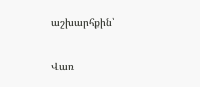աշխարհքին՝

Վառ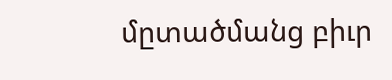մըտածմանց բիւր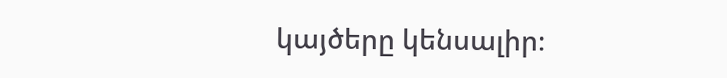կայծերը կենսալիր։